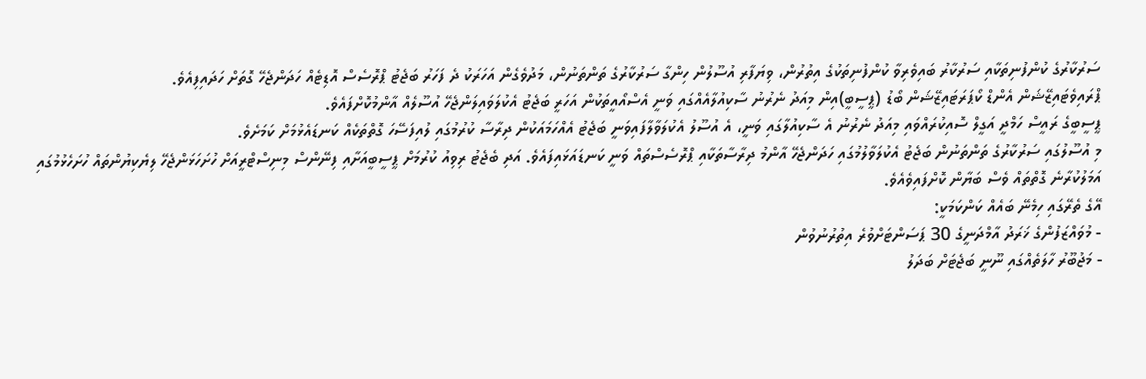ސަރުކާރުގެ ކުންފުނިތަކާއި ސަރުކާރު ބައިވެރިވާ ކުންފުނިތަކުގެ އިތުރުން، ވިޔަފާރި އުސޫލުން ހިންގާ ސަރުކާރުގެ ތަންތަނުން، މަދުވެގެން އަހަރަކު ދެ ފަހަރު ބަޖެޓު ޕްރޮސެސް އޮޑިޓެއް ހަދަންޖެހޭ ގޮތަށް ހަދައިފިއެވެ.
ޕްރައިވެޓައިޒޭޝަން އެންޑް ކޯޕަރަޓައިޒޭޝަން ބޯޑު (ޕީސީބީ)އިން މިއަދު ނެރުނު ސާކިއުލާއެއްގައި ވަނީ އެސްއޯއީތަކުން އަހަރީ ބަޖެޓު އެކުލަވައިލަންޖެހޭ އުސޫލެއް އާންމުކޮށްފައެވެ.
ޕީސީބީގެ ރައީސް ހަމްދީ އަގީލް ސޮއިކުރައްވައި މިއަދު ނެރުނު އެ ސާކިއުލާގައި ވަނީ، އެ އުސޫލު އެކުލަވާލާފައިވަނީ ބަޖެޓު އެއްހަމައަކުން ދިރާސާ ކުރުމުގައި ލުއިފަސޭހަ ގޮތްތަކެއް ކަނޑައެޅުމަށް ކަމަށެވެ.
މި އުސޫލުގައި ސަރުކާރުގެ ތަންތަނުން ބަޖެޓު އެކުލަވާލުމުގައި ހަދަންޖެހޭ އާންމު ދިރާސާތަކާއި ޕްރޮސެސްތައް ވަނީ ކަނޑައަޅައިފައެވެ. އަދި ބެޖެޓު ރިވިއު ކުރުމަށް ޕީސީބީއަށާއި ފިނޭންސް މިނިސްޓްރީއަށް ހުށަހަޅަންޖެހޭ ލިޔެކިޔުންތައް ހުށަހެޅުމުގައި އަމަލުކުރާނެ ގޮތްތައް ވެސް ބަޔާން ކޮށްފައިވެއެވެ.
އޭގެ ތެރޭގައި ހިމެނޭ ބައެއް ކަންކަމަކީ:
- މުވައްޒަފުންގެ ޚަރަދު އާމްދަނީގެ 30 ޕަސަންޓަށްވުރެ އިތުރުނުވުން
- މަޖުބޫރު ހާލަތެއްގައި ނޫނީ ބަޖެޓަށް ބަދަލު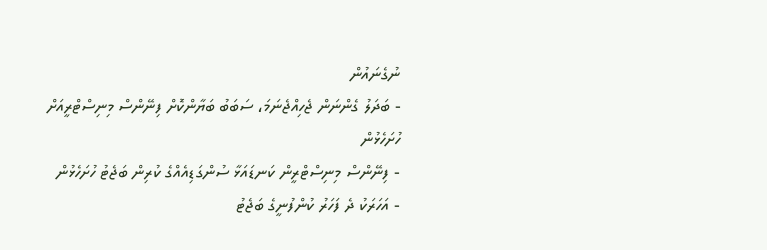ނުގެނައުން
- ބަދަލު ގެންނަން ޖެހިއްޖެނަމަ، ސަބަބު ބަޔާންކޮށް ފިނޭންސް މިނިސްޓްރީއަށް ހުށަހެޅުން
- ފިނޭންސް މިނިސްޓްރީން ކަނޑައަޅާ ސުންގަޑިއެއްގެ ކުރިން ބަޖެޓު ހުށަހެޅުން
- އަހަރަކު ދެ ފަހަރު ކުންފުނީގެ ބަޖެޓު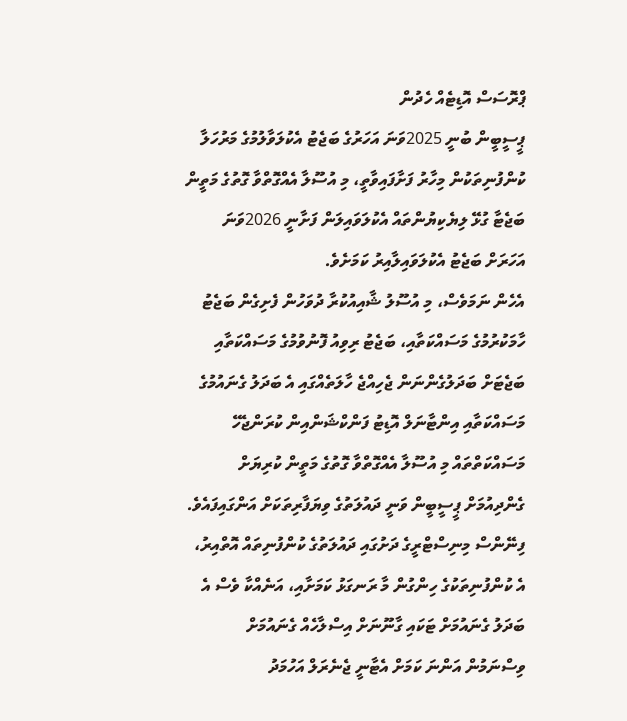ޕްރޮސަސް އޮޑިޓެއް ހެދުން
ޕީސީބީން ބުނީ 2025ވަނަ އަހަރުގެ ބަޖެޓު އެކުލަވާލުމުގެ މަރުހަލާ ކުންފުނިތަކުން މިހާރު ފަށާފައިވާތީ، މި އުސޫލާ އެއްގޮތްވާ ގޮތުގެ މަތީން ބަޖެޓާ ގުޅޭ ލިޔެކިޔުންތައް އެކުލަވައިލަން ފަށާނީ 2026ވަނަ އަހަރަށް ބަޖެޓު އެކުލަވައިލާއިރު ކަމަށެވެ.
އެހެން ނަމަވެސް، މި އުސޫލު ޝާއިއުކުރާ ދުވަހުން ފެށިގެން ބަޖެޓު ހާމަކުރުމުގެ މަސައްކަތާއި، ބަޖެޓު ރިވިއު ފޮނުވުމުގެ މަސައްކަތާއި ބަޖެޓަށް ބަދަލުގެންނަން ޖެހިއްޖެ ހާލަތެއްގައި އެ ބަދަލު ގެނައުމުގެ މަސައްކަތާއި އިންޓާނަލް އޮޑިޓު ފަންކްޝަންއިން ކުރަންޖެހޭ މަސައްކަތްތައް މި އުސޫލާ އެއްގޮތްވާ ގޮތުގެ މަތީން ކުރިޔަށް ގެންދިއުމަށް ޕީސީބީން ވަނީ ދައުލަތުގެ ވިޔަފާރިތަކަށް އަންގައިފައެވެ.
ފިނޭންސް މިނިސްޓްރީގެ ދަށުގައި ދައުލަތުގެ ކުންފުނިތައް އޮތްއިރު، އެ ކުންފުނިތަކުގެ ހިންގުން މާ ރަނގަޅު ކަމަށާއި، އަނެއްކާ ވެސް އެ ބަދަލު ގެނައުމަށް ޓަކައި ގާނޫނަށް އިސްލާހެއް ގެނައުމަށް ވިސްނަމުން އަންނަ ކަމަށް އެޓާނީ ޖެނެރަލް އަހުމަދު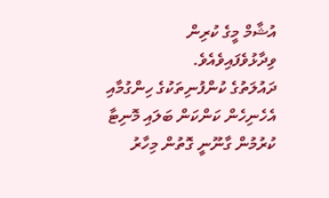އުޝާމް މީގެ ކުރިން ވިދާޅުވެފައިވެއެވެ.
ދައުލަތުގެ ކުންފުނިތަކުގެ ހިންގުމާއި އެހެނިހެން ކަންކަން ބަލައި މޮނިޓާ ކުރުމުން ގާނޫނީ ގޮތުން މިހާރު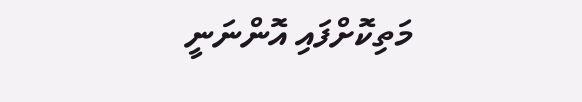މަތިކޮށްފައި އޮންނަނީ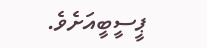ޕީސީބީއަށެވެ.